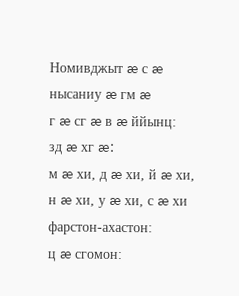Номивджыт æ с æ нысаниу æ гм æ
г æ сг æ в æ ййынц:
зд æ хг æ:
м æ хи, д æ хи, й æ хи, н æ хи, у æ хи, с æ хи
фарстон-ахастон:
ц æ сгомон: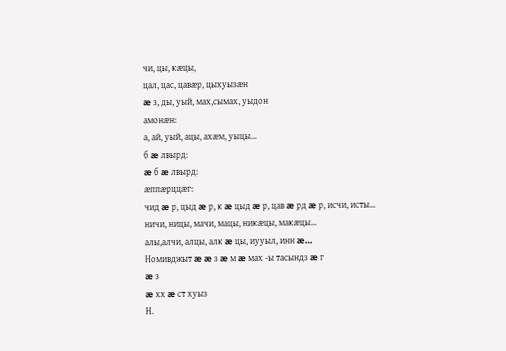чи, цы, кæцы,
цал, цас, цавæр, цыхуызæн
æ з, ды, уый, мах,сымах, уыдон
амонæн:
а, ай, уый, ацы, ахæм, уыцы…
б æ лвырд:
æ б æ лвырд:
æппæрццæг:
чид æ р, цыд æ р, к æ цыд æ р, цав æ рд æ р, исчи, исты…
ничи, ницы, мачи, мацы, никæцы, макæцы…
алы,алчи, алцы, алк æ цы, иууыл, инн æ…
Номивджыт æ æ з æ м æ мах -ы тасындз æ г
æ з
æ хх æ ст хуыз
Н.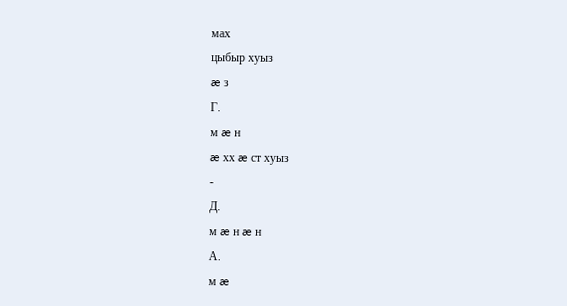мах
цыбыр хуыз
æ з
Г.
м æ н
æ хх æ ст хуыз
-
Д.
м æ н æ н
А.
м æ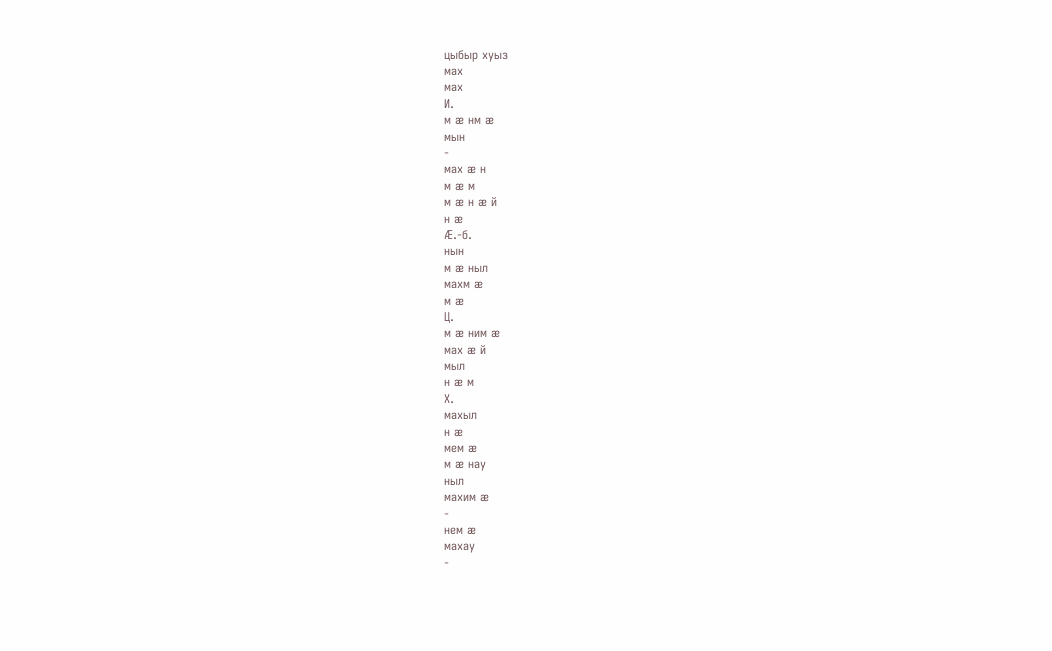цыбыр хуыз
мах
мах
И.
м æ нм æ
мын
-
мах æ н
м æ м
м æ н æ й
н æ
Æ.-б.
нын
м æ ныл
махм æ
м æ
Ц.
м æ ним æ
мах æ й
мыл
н æ м
Х.
махыл
н æ
мем æ
м æ нау
ныл
махим æ
-
нем æ
махау
-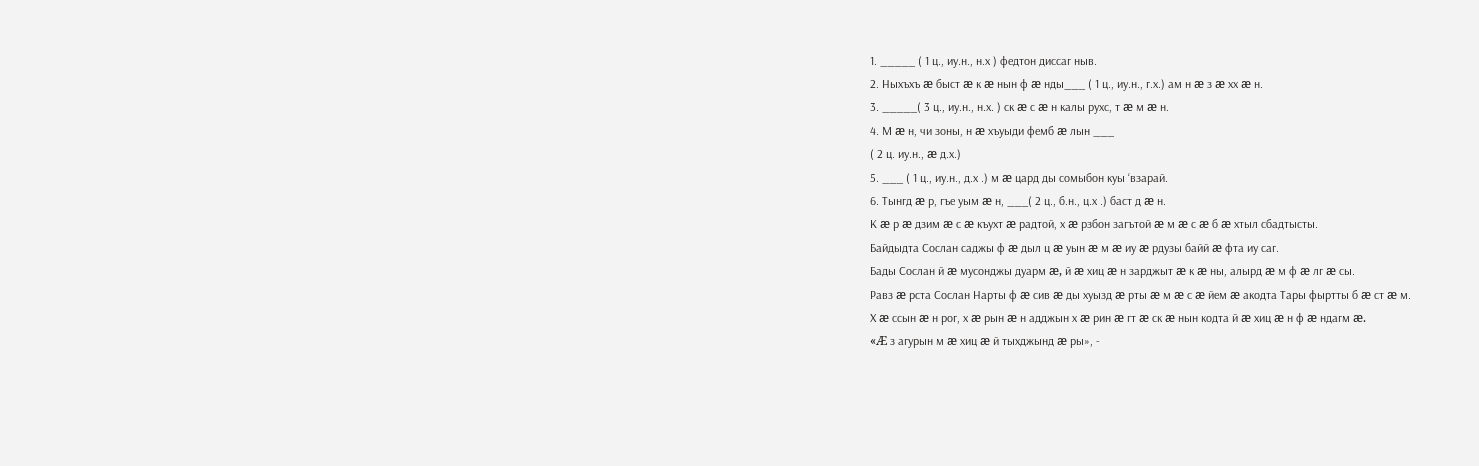1. _____ ( 1 ц., иу.н., н.х ) федтон диссаг ныв.
2. Ныхъхъ æ быст æ к æ нын ф æ нды___ ( 1 ц., иу.н., г.х.) ам н æ з æ хх æ н.
3. _____( 3 ц., иу.н., н.х. ) ск æ с æ н калы рухс, т æ м æ н.
4. М æ н, чи зоны, н æ хъуыди фемб æ лын ___
( 2 ц. иу.н., æ д.х.)
5. ___ ( 1 ц., иу.н., д.х .) м æ цард ды сомыбон куы ‘взарай.
6. Тынгд æ р, гъе уым æ н, ___( 2 ц., б.н., ц.х .) баст д æ н.
К æ р æ дзим æ с æ къухт æ радтой, х æ рзбон загътой æ м æ с æ б æ хтыл сбадтысты.
Байдыдта Сослан саджы ф æ дыл ц æ уын æ м æ иу æ рдузы байй æ фта иу саг.
Бады Сослан й æ мусонджы дуарм æ, й æ хиц æ н зарджыт æ к æ ны, алырд æ м ф æ лг æ сы.
Равз æ рста Сослан Нарты ф æ сив æ ды хуызд æ рты æ м æ с æ йем æ акодта Тары фыртты б æ ст æ м.
Х æ ссын æ н рог, х æ рын æ н адджын х æ рин æ гт æ ск æ нын кодта й æ хиц æ н ф æ ндагм æ.
«Æ з агурын м æ хиц æ й тыхджынд æ ры», -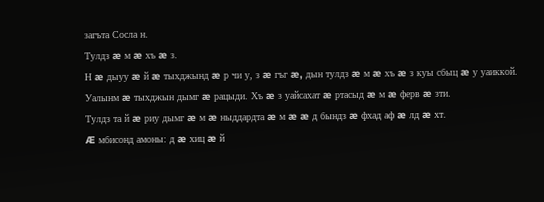загъта Сосла н.
Тулдз æ м æ хъ æ з.
Н æ дыуу æ й æ тыхджынд æ р чи у, з æ гъг æ, дын тулдз æ м æ хъ æ з куы сбыц æ у уаиккой. Уалынм æ тыхджын дымг æ рацыди. Хъ æ з уайсахат æ ртасыд æ м æ ферв æ зти.
Тулдз та й æ риу дымг æ м æ ныддардта æ м æ æ д бындз æ фхад аф æ лд æ хт.
Æ мбисонд амоны: д æ хиц æ й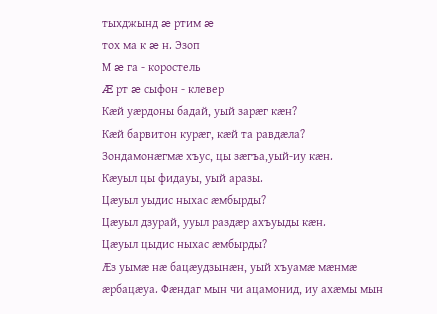тыхджынд æ ртим æ
тох ма к æ н. Эзоп
М æ га - коростель
Æ рт æ сыфон - клевер
Кæй уæрдоны бадай, уый зарæг кæн?
Кæй барвитон курæг, кæй та равдæла?
Зондамонæгмæ хъус, цы зæгъа,уый-иу кæн.
Кæуыл цы фидауы, уый аразы.
Цæуыл уыдис ныхас æмбырды?
Цæуыл дзурай, ууыл раздæр ахъуыды кæн.
Цæуыл цыдис ныхас æмбырды?
Æз уымæ нæ бацæудзынæн, уый хъуамæ мæнмæ æрбацæуа. Фæндаг мын чи ацамонид, иу ахæмы мын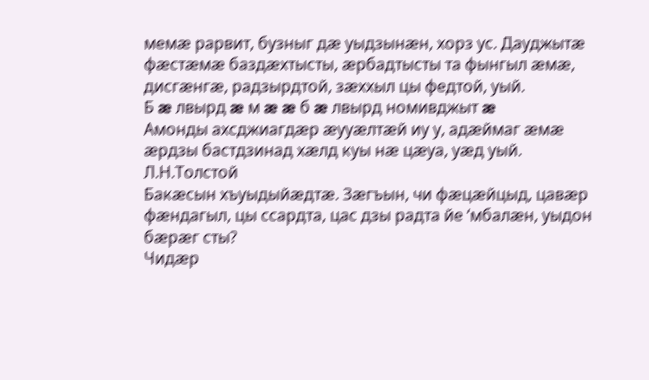мемæ рарвит, бузныг дæ уыдзынæн, хорз ус. Дауджытæ фæстæмæ баздæхтысты, æрбадтысты та фынгыл æмæ, дисгæнгæ, радзырдтой, зæххыл цы федтой, уый.
Б æ лвырд æ м æ æ б æ лвырд номивджыт æ
Амонды ахсджиагдæр æууæлтæй иу у, адæймаг æмæ æрдзы бастдзинад хæлд куы нæ цæуа, уæд уый. Л.Н.Толстой
Бакæсын хъуыдыйæдтæ. Зæгъын, чи фæцæйцыд, цавæр фæндагыл, цы ссардта, цас дзы радта йе ‘мбалæн, уыдон бæрæг сты?
Чидæр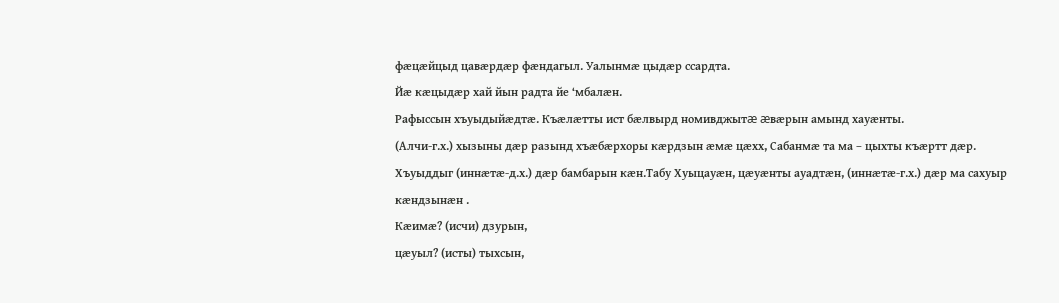фæцæйцыд цавæрдæр фæндагыл. Уалынмæ цыдæр ссардта.
Йæ кæцыдæр хай йын радта йе ‘мбалæн.
Рафыссын хъуыдыйæдтæ. Къæлæтты ист бæлвырд номивджытæ æвæрын амынд хауæнты.
(Алчи-г.х.) хызыны дæр разынд хъæбæрхоры кæрдзын æмæ цæхх, Сабанмæ та ма – цыхты къæртт дæр.
Хъуыддыг (иннæтæ-д.х.) дæр бамбарын кæн.Табу Хуыцауæн, цæуæнты ауадтæн, (иннæтæ-г.х.) дæр ма сахуыр кæндзынæн .
Кæимæ? (исчи) дзурын,
цæуыл? (исты) тыхсын,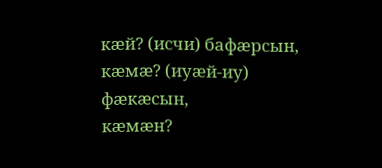кæй? (исчи) бафæрсын,
кæмæ? (иуæй-иу) фæкæсын,
кæмæн?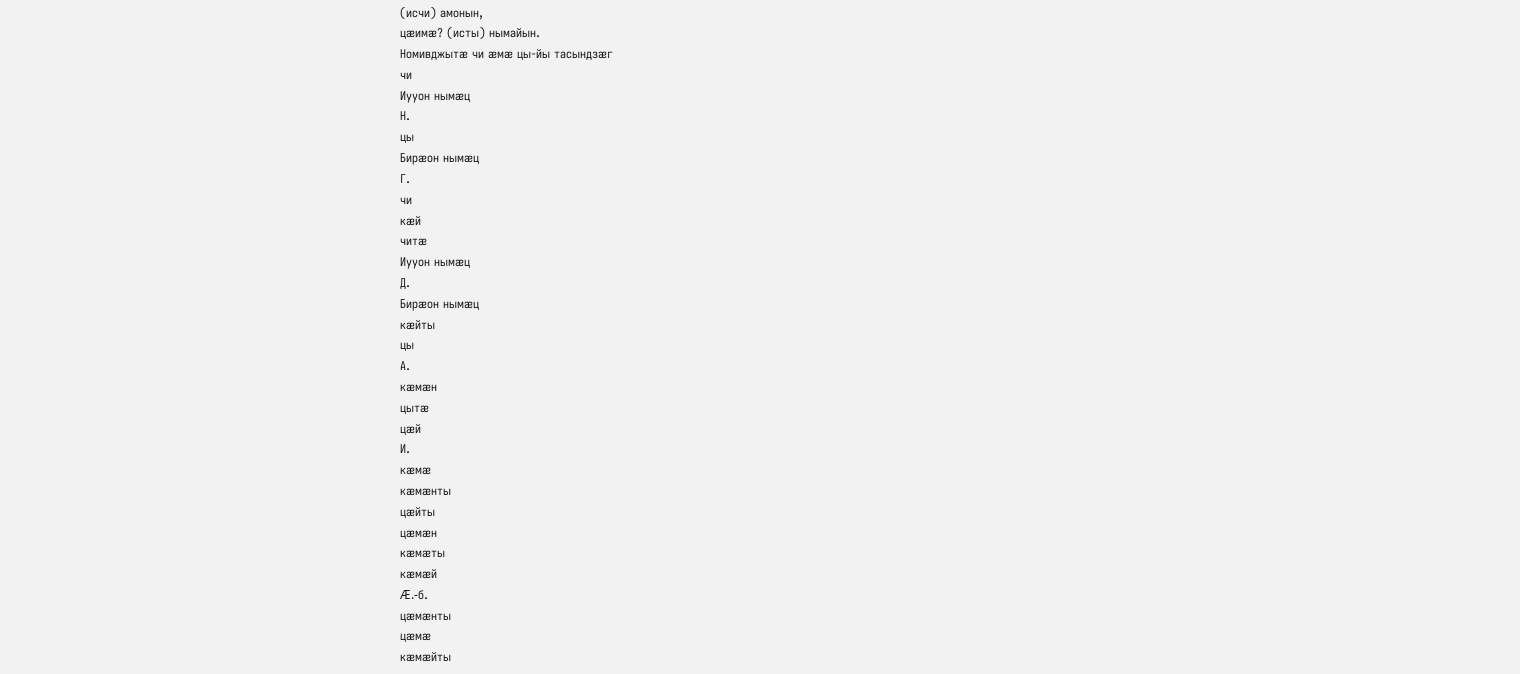(исчи) амонын,
цæимæ? (исты) нымайын.
Номивджытæ чи æмæ цы-йы тасындзæг
чи
Иууон нымæц
Н.
цы
Бирæон нымæц
Г.
чи
кæй
читæ
Иууон нымæц
Д.
Бирæон нымæц
кæйты
цы
А.
кæмæн
цытæ
цæй
И.
кæмæ
кæмæнты
цæйты
цæмæн
кæмæты
кæмæй
Æ.-б.
цæмæнты
цæмæ
кæмæйты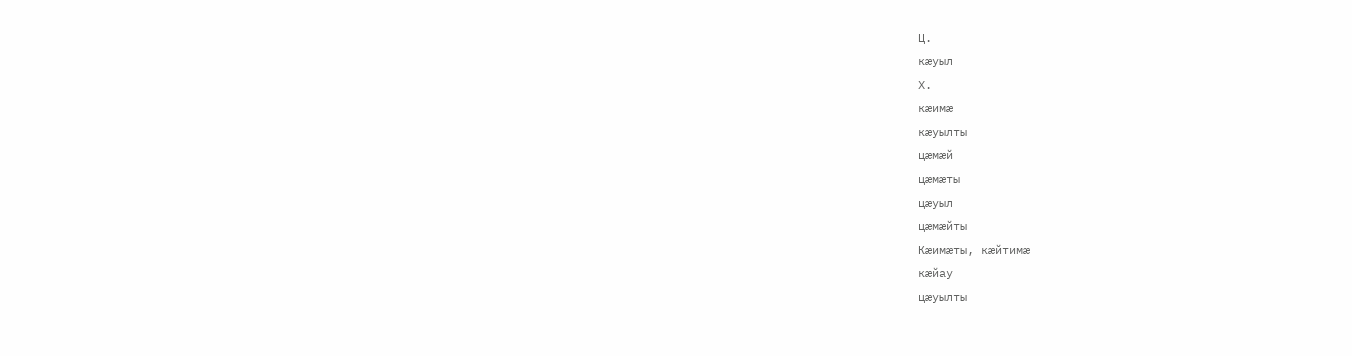Ц.
кæуыл
Х.
кæимæ
кæуылты
цæмæй
цæмæты
цæуыл
цæмæйты
Кæимæты, кæйтимæ
кæйау
цæуылты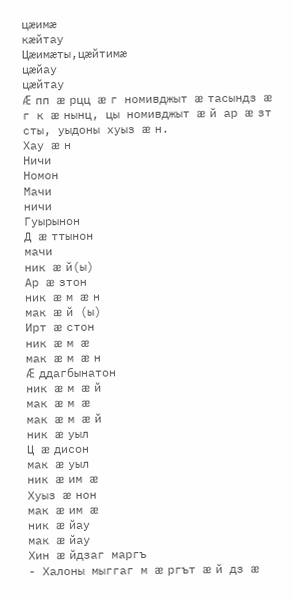цæимæ
кæйтау
Цæимæты,цæйтимæ
цæйау
цæйтау
Æ пп æ рцц æ г номивджыт æ тасындз æ г к æ нынц, цы номивджыт æ й ар æ зт сты, уыдоны хуыз æ н.
Хау æ н
Ничи
Номон
Мачи
ничи
Гуырынон
Д æ ттынон
мачи
ник æ й(ы)
Ар æ зтон
ник æ м æ н
мак æ й (ы)
Ирт æ стон
ник æ м æ
мак æ м æ н
Æ ддагбынатон
ник æ м æ й
мак æ м æ
мак æ м æ й
ник æ уыл
Ц æ дисон
мак æ уыл
ник æ им æ
Хуыз æ нон
мак æ им æ
ник æ йау
мак æ йау
Хин æ йдзаг маргъ
- Халоны мыггаг м æ ргът æ й дз æ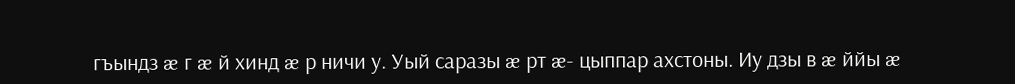гъындз æ г æ й хинд æ р ничи у. Уый саразы æ рт æ- цыппар ахстоны. Иу дзы в æ ййы æ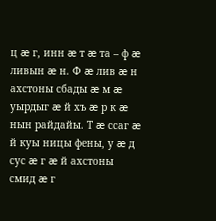ц æ г, инн æ т æ та – ф æ ливын æ н. Ф æ лив æ н ахстоны сбады æ м æ уырдыг æ й хъ æ р к æ нын райдайы. Т æ ссаг æ й куы ницы фены, у æ д сус æ г æ й ахстоны смид æ г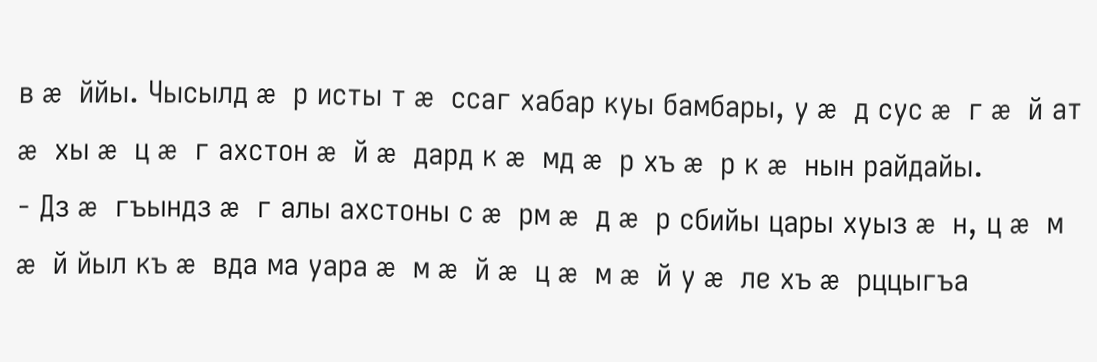в æ ййы. Чысылд æ р исты т æ ссаг хабар куы бамбары, у æ д сус æ г æ й ат æ хы æ ц æ г ахстон æ й æ дард к æ мд æ р хъ æ р к æ нын райдайы.
- Дз æ гъындз æ г алы ахстоны с æ рм æ д æ р сбийы цары хуыз æ н, ц æ м æ й йыл къ æ вда ма уара æ м æ й æ ц æ м æ й у æ ле хъ æ рццыгъа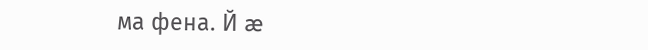ма фена. Й æ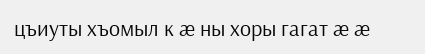цъиуты хъомыл к æ ны хоры гагат æ æ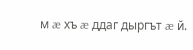м æ хъ æ ддаг дыргът æ й.